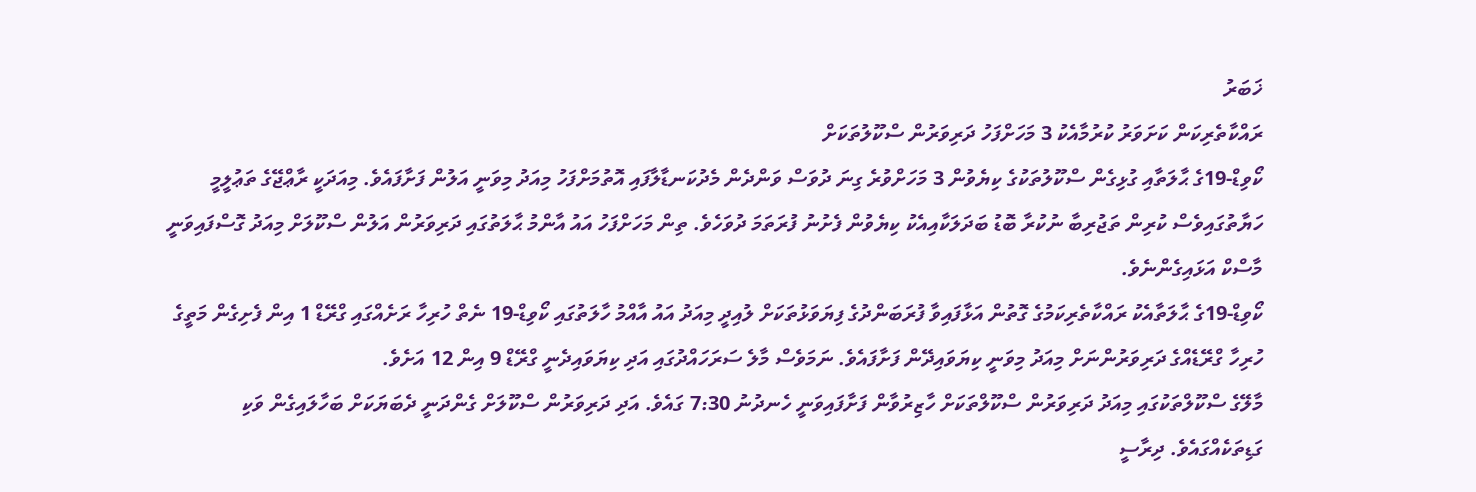ޚަބަރު
ރައްކާތެރިކަން ކަށަވަރު ކުރުމާއެކު 3 މަހަށްފަހު ދަރިވަރުން ސްކޫލުތަކަށް
ކޯވިޑް-19ގެ ޙާލަތާއި ގުޅިގެން ސްކޫލުތަކުގެ ކިޔެވުން 3 މަހަށްވުރެ ގިނަ ދުވަސް ވަންދެން މެދުކަނޑާލާފައި އޮތުމަށްފަހު މިއަދު މިވަނީ އަލުން ފަށާފައެވެ. މިއަދަކީ ރާޢްޖޭގެ ތަޢުލީމީ ހަޔާތުގައިވެސް ކުރިން ތަޖުރިބާ ނުކުރާ ބޮޑު ބަދަލަކާއިއެކު ކިޔެވުން ފެށުނު ފުރަތަމަ ދުވަހެވެ. ތިން މަހަށްފަހު އައު އާންމު ޙާލަތުގައި ދަރިވަރުން އަލުން ސްކޫލަށް މިއަދު ގޮސްފައިވަނީ މާސްކް އަޅައިގެންނެވެ.
ކޯވިޑް-19ގެ ޙާލަތާއެކު ރައްކާތެރިކަމުގެ ގޮތުން އަޅާފައިވާ ފުރަބަންދުގެ ފިޔަވަޅުތަކަށް ލުއިދީ މިއަދު އައު އާއްމު ހާލަތުގައި ކޯވިޑް-19 ނެތް ހުރިހާ ރަށެއްގައި ގްރޭޑް 1 އިން ފެށިގެން މަތީގެ ހުރިހާ ގްރޭޑެއްގެ ދަރިވަރުންނަށް މިއަދު މިވަނީ ކިޔަވައިދޭން ފަށާފައެވެ. ނަމަވެސް މާލެ ސަރަހައްދުގައި އަދި ކިޔަވައިދެނީ ގްރޭޑް 9 އިން 12 އަށެވެ.
މާލޭގެ ސްކޫލްތަކުގައި މިއަދު ދަރިވަރުން ސްކޫލްތަކަށް ހާޒިރުވާން ފަށާފައިވަނީ ހެނދުނު 7:30 ގައެވެ. އަދި ދަރިވަރުން ސްކޫލަށް ގެންދަނީ ދެބަޔަކަށް ބަހާލައިގެން ވަކި ގަޑިތަކެއްގައެވެ. ދިރާސީ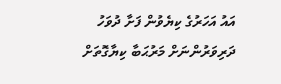އައު އަހަރުގެ ކިޔެވުން ފަށާ ދުވަހު ދަރިވަރުންނަށް މަރުޙަބާ ކިޔާގޮތަށް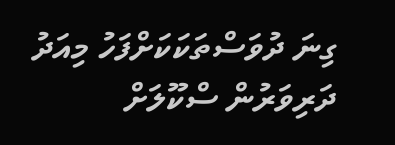ގިނަ ދުވަސްތަކަކަށްފަހު މިއަދު ދަރިވަރުން ސްކޫލަށް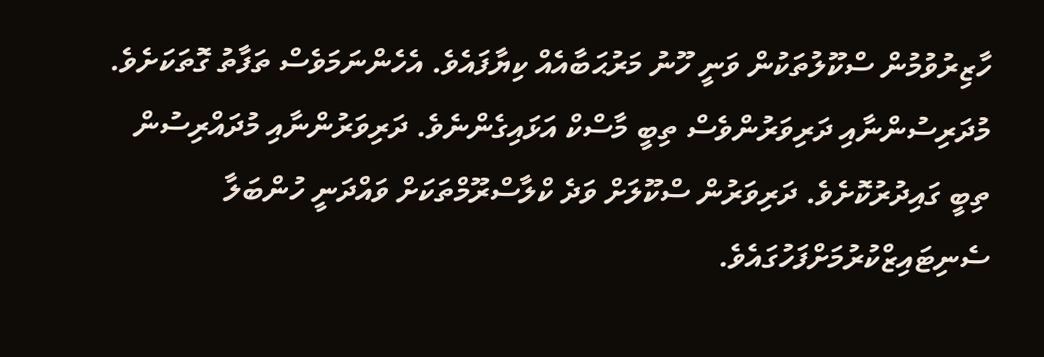ހާޒިރުވުމުން ސްކޫލުތަކުން ވަނީ ހޫނު މަރުޙަބާއެއް ކިޔާފައެވެ. އެހެންނަމަވެސް ތަފާތު ގޮތަކަށެވެ.
މުދަރިސުންނާއި ދަރިވަރުންވެސް ތިބީ މާސްކް އަޅައިގެންނެވެ. ދަރިވަރުންނާއި މުދައްރިސުން ތިބީ ގައިދުރުކޮށެވެ. ދަރިވަރުން ސްކޫލަށް ވަދެ ކްލާސްރޫމްތަކަށް ވައްދަނީ ހުންބަލާ ސެނިޓައިޒްކުރުމަށްފަހުގައެވެ.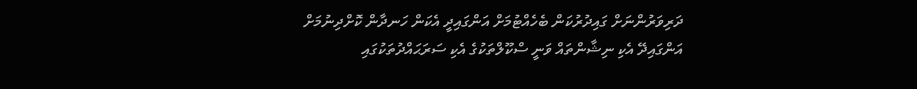ދަރިވަރުންނަށް ގައިދުރުކަން ބެހެއްޓުމަށް އަންގައިދީ އެކަން ހަނދާން ކޮށްދިނުމަށް އަންގައިދޭ އެކި ނިޝާންތައް ވަނީ ސްކޫލްތަކުގެ އެކި ސަރަޙައްދުތަކުގައި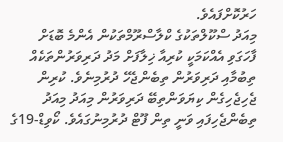ހަރުކޮށްފައެވެ.
މިއަދު ސްކޫލްތަކުގެ ކްލާސްރޫމްތަކުން އެންމެ ބޮޑަށް ފާހަގަވި އެއްކަމަކީ ކުރިއާ ޚިލާފަށް މަދު ދަރިވަރުންތަކެއް ތިބުމާއި ދަރިވަރުން ތިބެންޖެހޭ ދުރުމިނެވެ. ކުރިން ޖެހިޖެހިގެން ކިޔަވަންތިބޭ ދަރިވަރުން މިއަދު މިއަދު ތިބެންޖެހިފައި ވަނީ ތިން ފޫޓް ދުރުމިނުގައެވެ. ކޯވިޑް-19ގެ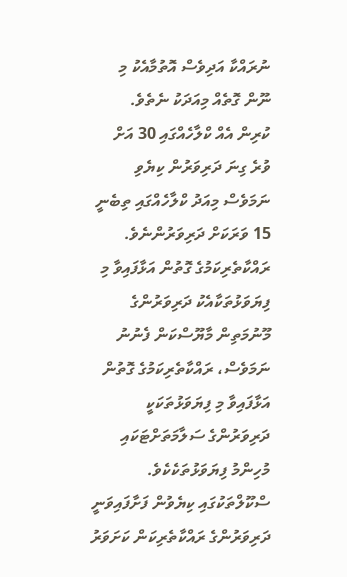ނުރައްކާ އަދިވެސް އޮތުމާއެކު މި ނޫން ގޮތެއް މިއަދަކު ނެތެވެ.
ކުރިން އެއް ކްލާހެއްގައި 30 އަށް ވުރެ ގިނަ ދަރިވަރުން ކިޔެވި ނަމަވެސް މިއަދު ކްލާހެއްގައި ތިބެނީ 15 ވަރަކަށް ދަރިވަރުންނެވެ. ރައްކާތެރިކަމުގެ ގޮތުން އަޅާފައިވާ މި ފިޔަވަޅުތަކާއެކު ދަރިވަރުންގެ މޫނުމަތިން މާޔޫސްކަން ފެނުނު ނަމަވެސް، ރައްކާތެރިކަމުގެ ގޮތުން އަޅާފައިވާ މި ފިޔަވަޅުތަކަކީ ދަރިވަރުންގެ ސަލާމަތަށްޓަކައި މުހިންމު ފިޔަވަޅުތަކެކެވެ.
ސްކޫލްތަކުގައި ކިޔެވުން ފަށާފައިވަނީ ދަރިވަރުންގެ ރައްކާތެރިކަން ކަށަވަރު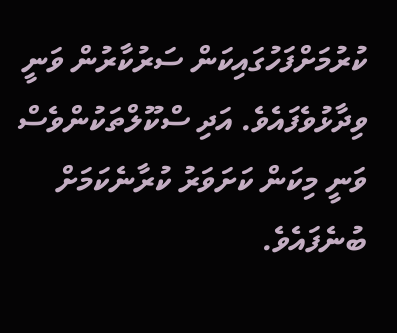ކުރުމަށްފަހުގައިކަން ސަރުކާރުން ވަނީ ވިދާޅުވެފައެވެ. އަދި ސްކޫލްތަކުންވެސް ވަނީ މިކަން ކަށަވަރު ކުރާނެކަމަށް ބުނެފައެވެ.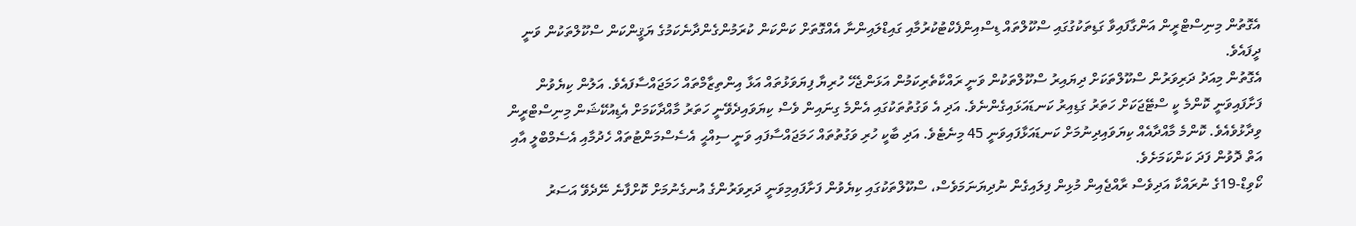އެގޮތުން މިނިސްޓްރީން އަންގާފައިވާ ގަޑިތަކުގުގައި ސްކޫލްތައް ޑިސްއިންފެކްޓުކުރުމާއި ގައިޑްލައިންނާ އެއްގޮތަށް ކަންކަން ކުރަމުންގެންދާނެކަމުގެ ޔަޤީންކަން ސްކޫލްތަކުން ވަނީ ދީފައެވެ.
އެގޮތުން މިއަދު ދަރިވަރުން ސްކޫލްތަކަށް ދިޔައިރު ސްކޫލްތަކުން ވަނީ ރައްކާތެރިކަމުން އަޅަންޖެހޭ ހުރިޔާ ފިޔަވަޅުތައް އަޅާ އިންތިޒާމްތައް ހަމަޖައްސާފައެވެ. އަލުން ކިޔެވުން ފަށާފައިވަނީ ކޮންމެ ކީ ސްޓޭޖަކަށް ހަތަރު ގަޑިއިރު ކަނޑައަޅައިގެންނެވެ. އަދި އެ ވަގުތުތަކުގައި އެންމެ ގިނައިން ވެސް ކިޔަވައިދެވޭނީ ހަތަރު މާއްދާކަމަށް އެޑިއުކޭޝަން މިނިސްޓްރީން ވިދާޅުވެއެވެ. ކޮންމެ މާއްދާއެއް ކިޔަވައިދިނުމަށް ކަނޑައަޅާފައިވަނީ 45 މިނެޓެވެ. އަދި ބާކީ ހުރި ވަގުތުތައް ހަމަޖައްސާފައި ވަނީ ސިއްޙީ އެސެސްމަންޓުތައް ހެދުމާއި އެސެމްބްލީ އާއި އަތް ދޮވުން ފަދަ ކަންކަމަށެވެ.
ކޯވިޑް-19ގެ ނުރައްކާ އަދިވެސް ރާއްޖެއިން މުޅިން ފިލައިގެން ނުދިޔަނަމަވެސް، ސްކޫލްތަކުގައި ކިޔެވުން ފަށާފައިމިވަނީ ދަރިވަރުންގެ އުނގެނުމަށް ކޮށްފާނެ ނޭދެވޭ އަސަރު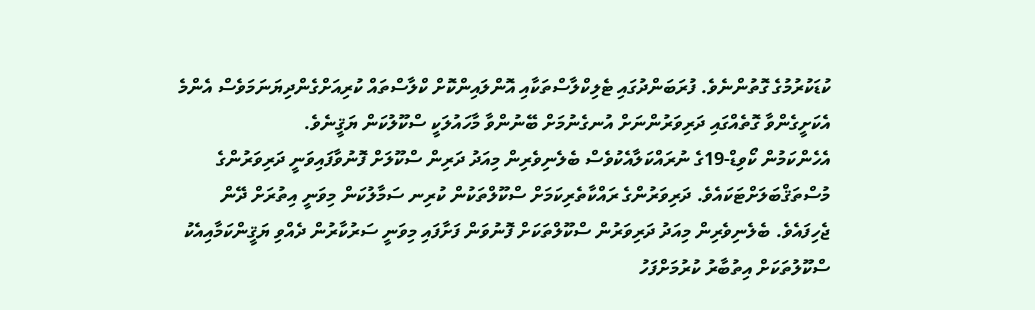ކުޑަކުރުމުގެ ގޮތުންނެވެ. ފުރަބަންދުގައި ޓެލިކްލާސްތަކާއި އޮންލައިންކޮށް ކްލާސްތައް ކުރިއަށްގެންދިޔަނަމަވެސް އެންމެ އެކަށީގެންވާ ގޮތެއްގައި ދަރިވަރުންނަށް އުނގެނުމަށް ބޭނުންވާ މާހައުލަކީ ސްކޫލުކަން ޔަޤީނެވެ.
އެހެންކަމުން ކޯވިޑް-19ގެ ނުރައްކަލާއެކުވެސް ބެލެނިވެރިން މިއަދު ދަރިން ސްކޫލަށް ފޮނުވާފައިވަނީ ދަރިވަރުންގެ މުސްތަޤްބަލަށްޓަކައެވެ. ދަރިވަރުންގެ ރައްކާތެރިކަމަށް ސްކޫލްތަކުން ކުރިނ ސަމާލުކަން މިވަނީ އިތުރަށް ދޭން ޖެހިފައެވެ. ބެލެނިވެރިން މިއަދު ދަރިވަރުން ސްކޫލްތަކަށް ފޮނުވަން ފަށާފައި މިވަނީ ސަރުކާރުން ދެއްވި ޔަޤީންކަމާއިއެކު ސްކޫލުތަކަށް އިތުބާރު ކުރުމަށްފަހު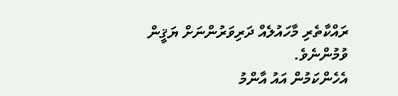ރައްކާތެރި މާހައުލެއް ދަރިވަރުންނަށް ޔަޤީން ވުމުންނެވެ.
އެހެންކަމުން އައު އާންމު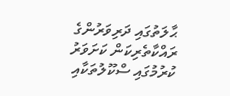ޙާލަތުގައި ދަރިވަރުންގެ ރައްކާތެރިކަން ކަށަވަރު ކުރުމުގައި ސްކޫލުތަކާއި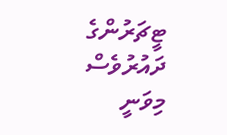ޓީޗަރުންގެ ދައުރުވެސް މިވަނީ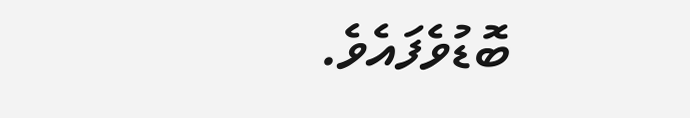ބޮޑުވެފައެވެ.